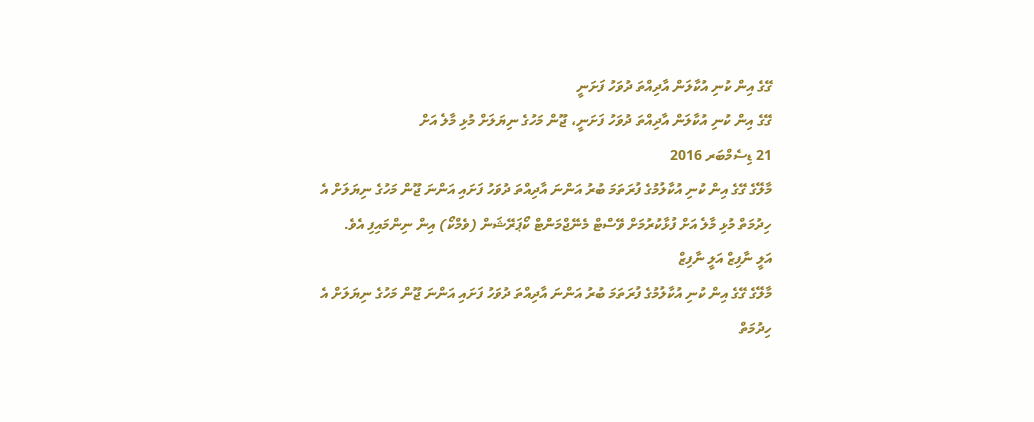ގޭގެ އިން ކުނި އުކާލަން އާދިއްތަ ދުވަހު ފަށަނީ
ގޭގެ އިން ކުނި އުކާލަން އާދިއްތަ ދުވަހު ފަށަނީ، ޖޫން މަހުގެ ނިޔަލަށް މުޅި މާލެ އަށް
21 ޑިސެމްބަރ 2016
މާލޭގެ ގޭގެ އިން ކުނި އުކާލުމުގެ ފުރަތަމަ ބުރު އަންނަ އާދިއްތަ ދުވަހު ފަށައި އަންނަ ޖޫން މަހުގެ ނިޔަލަށް އެ ހިދުމަތް މުޅި މާލެ އަށް ފުޅާކުރުމަށް ވޭސްޓް މެނޭޖްމަންޓް ކޯޕަރޭޝަން (ވެމްކޯ) އިން ނިންމައިފި އެވެ.
އަލީ ނާފިޒް އަލީ ނާފިޒް
މާލޭގެ ގޭގެ އިން ކުނި އުކާލުމުގެ ފުރަތަމަ ބުރު އަންނަ އާދިއްތަ ދުވަހު ފަށައި އަންނަ ޖޫން މަހުގެ ނިޔަލަށް އެ ހިދުމަތް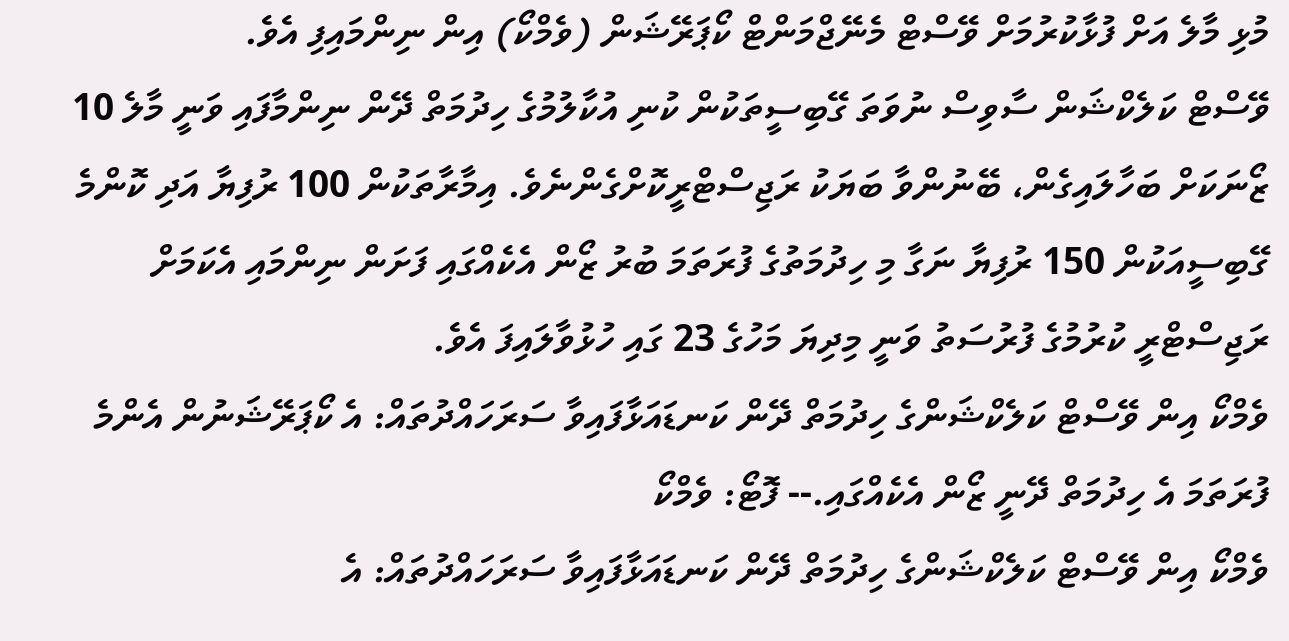މުޅި މާލެ އަށް ފުޅާކުރުމަށް ވޭސްޓް މެނޭޖްމަންޓް ކޯޕަރޭޝަން (ވެމްކޯ) އިން ނިންމައިފި އެވެ.
ވޭސްޓް ކަލެކްޝަން ސާވިސް ނުވަތަ ގޭބިސީތަކުން ކުނި އުކާލުމުގެ ހިދުމަތް ދޭން ނިންމާފައި ވަނީ މާލެ 10 ޒޯނަކަށް ބަހާލައިގެން، ބޭނުންވާ ބަޔަކު ރަޖިސްޓްރީކޮށްގެންނެވެ. އިމާރާތަކުން 100 ރުފިޔާ އަދި ކޮންމެ ގޭބިސީއަކުން 150 ރުފިޔާ ނަގާ މި ހިދުމަތުގެ ފުރަތަމަ ބުރު ޒޯން އެކެއްގައި ފަށަން ނިންމައި އެކަމަށް ރަޖިސްޓްރީ ކުރުމުގެ ފުރުސަތު ވަނީ މިދިޔަ މަހުގެ 23 ގައި ހުޅުވާލައިފަ އެވެ.
ވެމްކޯ އިން ވޭސްޓް ކަލެކްޝަންގެ ހިދުމަތް ދޭން ކަނޑައަޅާފައިވާ ސަރަހައްދުތައް: އެ ކޯޕަރޭޝަނުން އެންމެ ފުރަތަމަ އެ ހިދުމަތް ދޭނީ ޒޯން އެކެއްގައި.-- ފޮޓޯ: ވެމްކޯ
ވެމްކޯ އިން ވޭސްޓް ކަލެކްޝަންގެ ހިދުމަތް ދޭން ކަނޑައަޅާފައިވާ ސަރަހައްދުތައް: އެ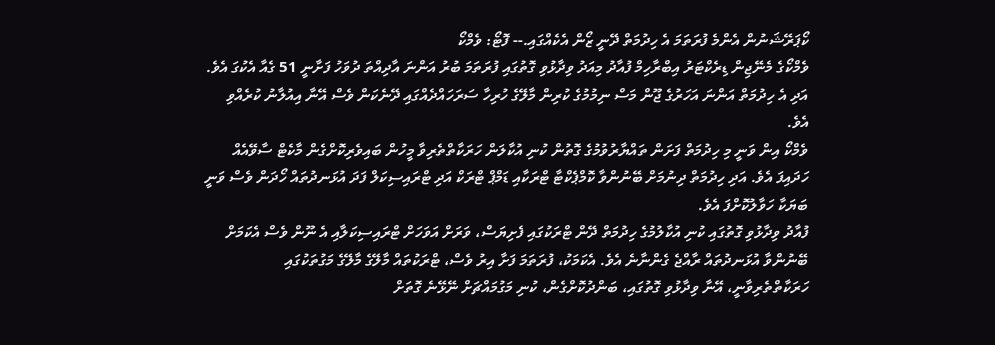ކޯޕަރޭޝަނުން އެންމެ ފުރަތަމަ އެ ހިދުމަތް ދޭނީ ޒޯން އެކެއްގައި.-- ފޮޓޯ: ވެމްކޯ
ވެމްކޯގެ މެނޭޖިން ޑިރެކްޓަރު އިބްރާހިމް ފުއާދު މިއަދު ވިދާޅުވި ގޮތުގައި ފުރަތަމަ ބުރު އަންނަ އާދިއްތަ ދުވަހު ފަށާނީ 51 ގެއާ އެކުގަ އެވެ. އަދި އެ ހިދުމަތް އަންނަ އަހަރުގެ ޖޫން މަސް ނިމުމުގެ ކުރިން މާލޭގެ ހުރިހާ ސަރަހައްދެއްގައި ދޭނެކަން ވެސް އޭނާ އިއުލާނު ކުރެއްވި އެވެ.
ވެމްކޯ އިން ވަނީ މި ހިދުމަތް ފަށަން ތައްޔާރުވުމުގެ ގޮތުން ކުނި އުކާލަން ހަރަކާތްތެރިވާ މީހުން ބައިވެރިކޮށްގެން މާކެޓް ސާވޭއެއް ހަދައިފަ އެވެ. އަދި ހިދުމަތް ދިނުމަށް ބޭނުންވާ ކޮމްޕެކްޓާ ޓްރަކާއި ޑަމްޕް ޓްރަކް އަދި ޓްރައިސިކަލް ފަދަ އުޅަނދުތައް ހޯދަން ވެސް ވަނީ ބަޔަކާ ހަވާލުކޮށްފަ އެވެ.
ފުއާދު ވިދާޅުވި ގޮތުގައި ކުނި އުކާލުމުގެ ހިދުމަތް ދޭން ޓްރަކުގައި ފެށިޔަސް، ވަރަށް އަވަހަށް ޓްރައިސިކަލާއި އެ ނޫން ވެސް އެކަމަށް ބޭނުންވާ އުޅަނދުތައް ރާއްޖެ ގެންނާނެ އެވެ. އެކަމަކު، ފުރަތަމަ ފަށާ އިރު ވެސް، ޓްރަކުތައް މާލޭގެ މާލޭގެ މަގުތަކުގައި ހަރަކާތްތެރިވާނީ، އޭނާ ވިދާޅުވި ގޮތުގައި، ބަންދުކޮށްގެން، ކުނި މަގުމައްޗަށް ނޭޅޭނެ ގޮތަށް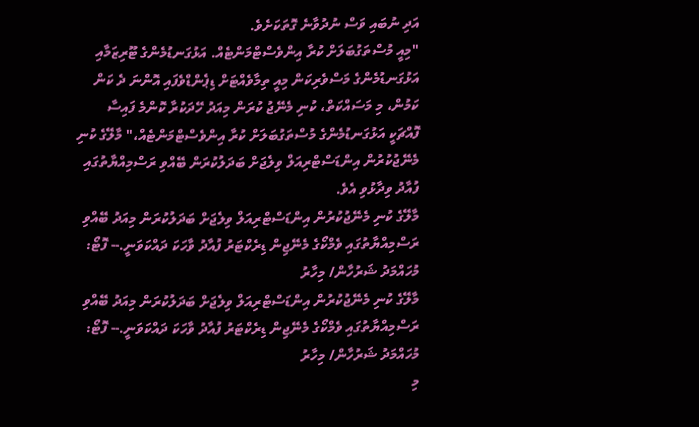އަދި ނުބައި ވަސް ނުދުވާނެ ގޮތަކަށެވެ.
"މިއީ މުސްތަގުބަލަށް ކުރާ އިންވެސްޓްމަންޓެއް. އަޅުގަނޑުމެންގެ ޓޫރިޒަމާއި އަޅުގަނޑުމެންގެ މަސްވެރިކަން މިއީ ތިމާވެއްޓަށް ޑިޕެންޑްވެފައި އޮންނަ ދެ ކަން ކަމުން، މި މަސައްކަތް، ކުނި މެނޭޖު ކުރަން މިއަދު ހޭދަކުރާ ކޮންމެ ފައިސާ ފޮއްޗަކީ އަޅުގަނޑުމެންގެ މުސްތަގުބަލަށް ކުރާ އިންވެސްޓްމަންޓެއް،" މާލޭގެ ކުނި މެނޭޖުކުރުން އިންޑަސްޓްރިއަލް ވިލެޖަށް ބަދަލުކުރަން ބޭއްވި ރަސްމިއްޔާތުގައި ފުއާދު ވިދާޅުވި އެވެ.
މާލޭގެ ކުނި މެނޭޖުކުރުން އިންޑަސްޓްރިއަލް ވިލެޖަށް ބަދަލުކުރަން މިއަދު ބޭއްވި ރަސްމިއްޔާތުގައި ވެމްކޯގެ މެނޭޖިން ޑިރެކްޓަރު ފުއާދު ވާހަކަ ދައްކަވަނީ.-- ފޮޓޯ: މުހައްމަދު ޝަރުހާން/ މިހާރު
މާލޭގެ ކުނި މެނޭޖުކުރުން އިންޑަސްޓްރިއަލް ވިލެޖަށް ބަދަލުކުރަން މިއަދު ބޭއްވި ރަސްމިއްޔާތުގައި ވެމްކޯގެ މެނޭޖިން ޑިރެކްޓަރު ފުއާދު ވާހަކަ ދައްކަވަނީ.-- ފޮޓޯ: މުހައްމަދު ޝަރުހާން/ މިހާރު
މި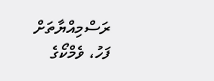ރަސްމިއްޔާތަށް ފަހު، ވެމްކޯގެ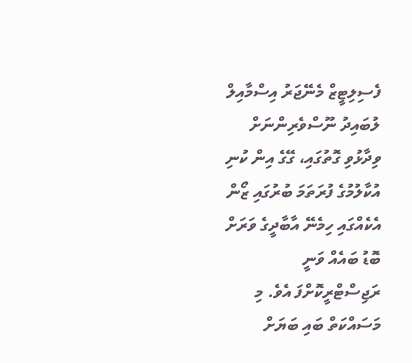ފެސިލިޓީޒް މެނޭޖަރު އިސްމާއިލް ލުބައިދު ނޫސްވެރިންނަށް ވިދާޅުވި ގޮތުގައި، ގޭގެ އިން ކުނި އުކާލުމުގެ ފުރަތަމަ ބުރުގައި ޒޯން އެކެއްގައި ހިމެނޭ އާބާދީގެ ވަރަށް ބޮޑު ބައެއް ވަނީ ރަޖިސްޓްރީކޮށްފަ އެވެ. މި މަސައްކަތް ބައި ބަޔަށް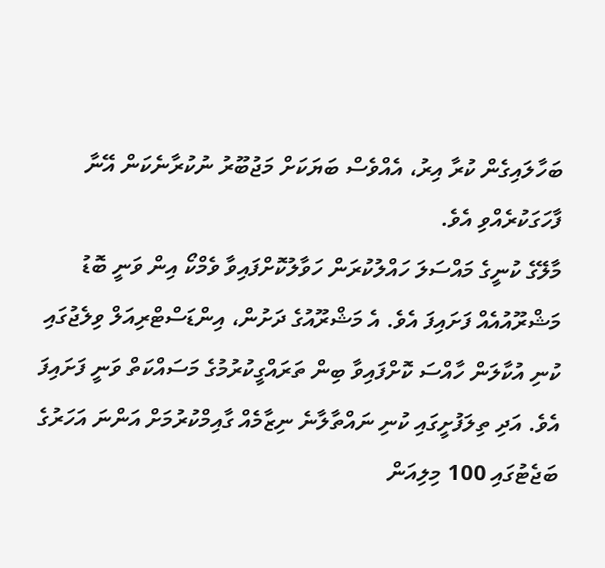ބަހާލައިގެން ކުރާ އިރު، އެއްވެސް ބަޔަކަށް މަޖުބޫރު ނުކުރާނެކަން އޭނާ ފާހަގަކުރެއްވި އެވެ.
މާލޭގެ ކުނީގެ މައްސަލަ ހައްލުކުރަން ހަވާލުކޮށްފައިވާ ވެމްކޯ އިން ވަނީ ބޮޑު މަޝްރޫއުއެއް ފަށައިފަ އެވެ. އެ މަޝްރޫއުގެ ދަށުން، އިންޑަސްޓްރިއަލް ވިލެޖުގައި ކުނި އުކާލަން ހާއްސަ ކޮށްފައިވާ ބިން ތަރައްގީކުރުމުގެ މަސައްކަތް ވަނީ ފަށައިފަ އެވެ. އަދި ތިލަފުށީގައި ކުނި ނައްތާލާނެ ނިޒާމެއް ގާއިމްކުރުމަށް އަންނަ އަހަރުގެ ބަޖެޓުގައި 100 މިލިއަން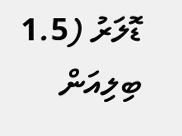ޑޮލަރު (1.5 ބިލިއަން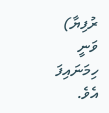ރުފިޔާ) ވަނީ ހިމަނައިފަ އެވެ.